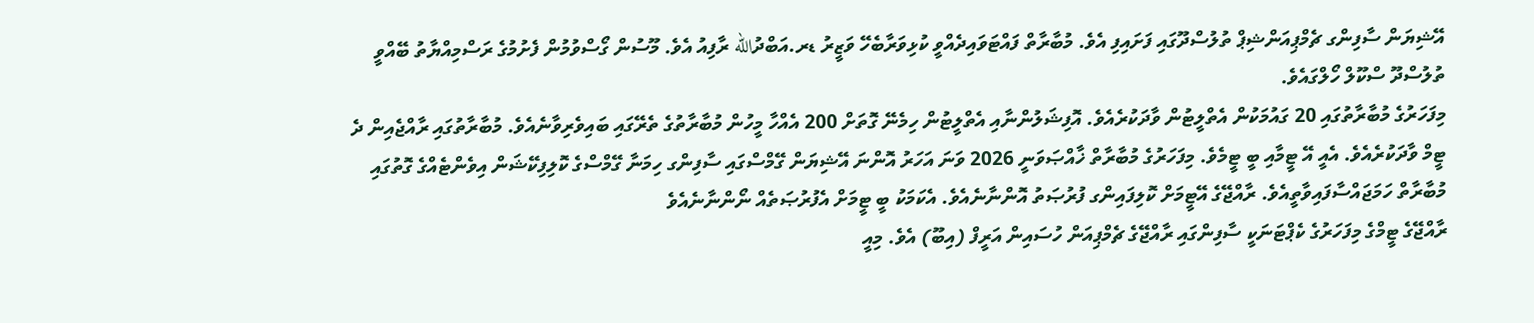އޭޝިޔަން ސާފިންގ ޗެމްޕިއަންޝިޕް ތުލުސްދޫގައި ފަށައިފި އެވެ. މުބާރާތް ފައްޓަވައިދެއްވީ ކުޅިވަރާބެހޭ ވަޒީރު ޑރ.އަބްދުالله ރާފިއު އެވެ. މޫސުން ގޯސްވުމުން ފެށުމުގެ ރަސްމިއްޔާތު ބޭއްވީ ތުލުސްދޫ ސްކޫލް ހޯލްގައެވެ.
މިފަހަރުގެ މުބާރާތުގައި 20 ގައުމަކުން އެތްލީޓުން ވާދަކުރެއެވެ. އޮފިޝަލުންނާއި އެތްލީޓުން ހިމެނޭ ގޮތަށް 200 އެއްހާ މީހުން މުބާރާތުގެ ތެރޭގައި ބައިވެރިވާނެއެވެ. މުބާރާތުގައި ރާއްޖެއިން ދެ ޓީމް ވާދަކުރެއެވެ. އެއީ އޭ ޓީމާއި ބީ ޓީމެވެ. މިފަހަރުގެ މުބާރާތް ޚާއްޞަވަނީ 2026 ވަނަ އަހަރު އޮންނަ އޭޝިޔަން ގޭމްސްގައި ސާފިންގ ހިމަނާ ގޭމްސްގެ ކޮލިފިކޭޝަން އިވެންޓެއްގެ ގޮތުގައި މުބާރާތް ހަމަޖައްސާފައިވާތީއެވެ. ރާއްޖޭގެ އޭޓީމަށް ކޮލިފައިންގ ފުރުޞަތު އޮންނާނެއެވެ. އެކަމަކު ބީ ޓީމަށް އެފުރުޞަތެއް ނޯންނާނެއެވެ
ރާއްޖޭގެ ޓީމްގެ މިފަހަރުގެ ކެޕްޓަނަކީ ސާފިންގައި ރާއްޖޭގެ ޗެމްޕިއަން ހުސައިން އަރީފް (އިބޫ) އެވެ. މިއީ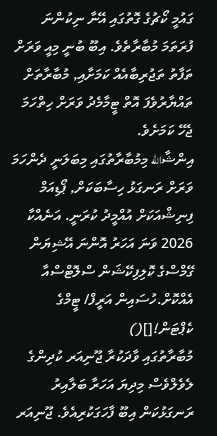ގައުމީ ކޯޗުގެ ގޮތުގައި އޭނާ ނިކުންނަ ފުރަތަމަ މުބާރާތެވެ. އިބޫ ބުނީ މިއީ ވަރަށް ތަފާތު ތަޖުރިބާއެއް ކަމަށާއި, މުބާރާތަށް ތައްޔާރުވެފަ އޮތް ޓީމާމެދު ވަރަށް ހިތްހަމަ ޖެހޭ ކަމަށެވެ.
އިންޝާالله މިމުބާރާތުގައި މިބަލަނީ ދެންހަމަ ވަރަށް ރަނގަޅު ހިސާބަކަށް, ޕޯޑިއަމް ފިނިޝްއަކަށް އުއްމީދު ކުރަނީ. އަނެއްކާ 2026 ވަނަ އަހަރު އޮންނަ އޭޝިޔަން ގޭމްސްގެ ކޮލިފިކޭޝަން ސްލޮޓްސްއާ އެއްކޮށް.ހުސައިން އަރީފް/ ޓީމްގެ ކެޕްޓަން![]()
މުބާރާތުގައި ވާދަކުރާ ޖޫނިއަރ ކުދިންގެ ލެވެލްވެސް މިދިޔަ އަހަރާ ބަލާއިރު ރަނގަޅުކަން އިބޫ ފާހަގަކުރިއެވެ. ޖޫނިއަރ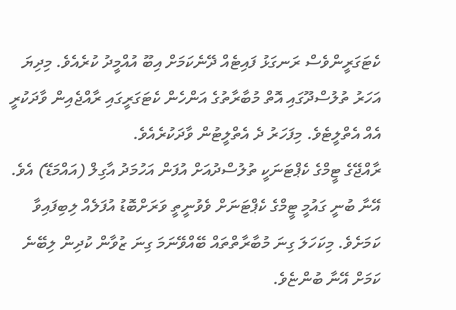ކެޓަގަރީންވެސް ރަނގަޅު ފައިޓެއް ދޭނެކަމަށް އިބޫ އުއްމީދު ކުރެއެވެ. މިދިޔަ އަހަރު ތުލުސްދޫގައި އޮތް މުބާރާތުގެ އަންހެން ކެޓަގަރީގައި ރާއްޖެއިން ވާދަކުރީ އެއް އެތްލީޓެވެ. މިފަހަރު ދެ އެތްލީޓުން ވާދަކުރެއެވެ.
ރާއްޖޭގެ ޓީމްގެ ކެޕްޓަނަކީ ތުލުސްދުއަށް އުފަން އަހުމަދު އާގިލް (އައްމަޑޭ) އެވެ. އޭނާ ބުނީ ގައުމީ ޓީމްގެ ކެޕްޓަނަށް ވެވުނީތީ ވަރަށްބޮޑު އުފަލެއް ލިބިފައިވާ ކަމަށެވެ. މިކަހަލަ ގިނަ މުބާރާތްތައް ބޭއްވޭނަމަ ގިނަ ޒުވާން ކުދިން ލިބޭނެ ކަމަށް އޭނާ ބުންޏެވެ.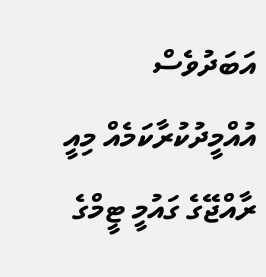އަބަދުވެސް އުއްމީދުކުރާކަމެއް މިއީ ރާއްޖޭގެ ގައުމީ ޓީމްގެ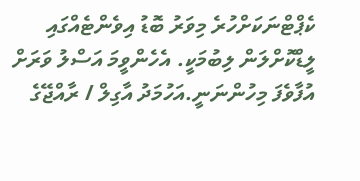ކެޕްޓްނަކަށްހުރެ މިވަރު ބޮޑު އިވެންޓެއްގައި ލީޑްކޮށްލަން ލިބުމަކީ. އެހެންވީމަ އަސްލު ވަރަށް އުފާވެފަ މިހުންނަނީ.އަހުމަދު އާގިލް / ރާއްޖޭގެ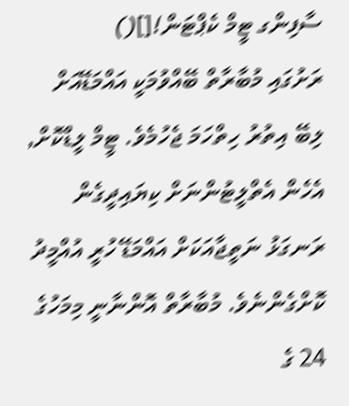ސާފިންގ ޓީމް ކެޕްޓަން![]()
ރަށުގައި މުބާރާތް ބޭއްވުމަކީ އައްމަޑޭއަށް ލިބޭ އިތުރު ހިތްހަމަ ޖެހުމެވެ. ޓީމް ލީޑްކޮށް, އެހެން އެތްލީޓުންނަށް ކިޔައިދީގެން ރަނގަޅު ނަތީޖާއަކަށް އައްމަޑޭ ހުރީ އުއްމީދު ކޮށްގެންނެވެ. މުބާރާތް އޮންނާނީ މިމަހުގެ 24 ގެ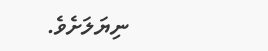ނިޔަލަށެވެ.